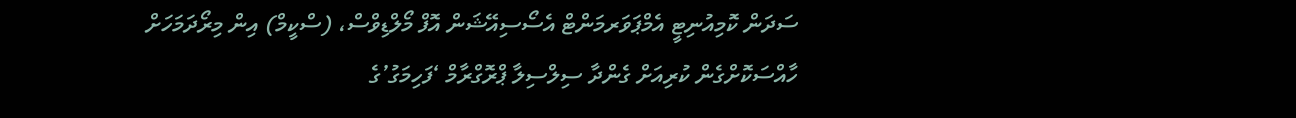ސަދަން ކޮމިއުނިޓީ އެމްޕަވަރމަންޓް އެސޯސިއޭޝަން އޮފް މޯލްޑިވްސް، (ސްކީމް) އިން މިރޯދަމަހަށް ހާއްސަކޮށްގެން ކުރިއަށް ގެންދާ ސިލްސިލާ ޕްރޮގްރާމް ‘ފަހިމަގު’ގެ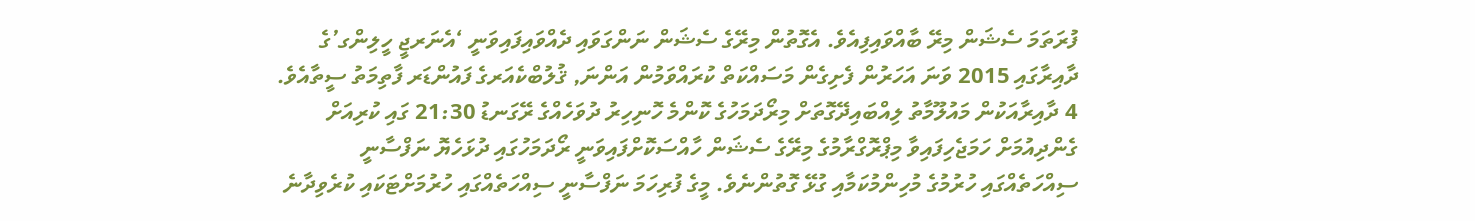ފުރަތަމަ ސެޝަން މިރޭ ބާއްވައިފިއެވެ. އެގޮތުން މިރޭގެ ސެޝަން ނަންގަވައި ދެއްވައިފައިވަނީ ‘އެނަރޖީ ހީލިންގ’ގެ ދާއިރާގައި 2015 ވަނަ އަހަރުން ފެށިގެން މަސައްކަތް ކުރައްވަމުން އަންނަ, ޤުލުބްކެއަރގެ ފައުންޑަރ ފާތިމަތު ސީތާއެވެ.
4 ދާއިރާއަކުން މައުލޫމާތު ލިއްބައިދޭގޮތަށް މިރޯދަމަހުގެ ކޮންމެ ހޮނިހިރު ދުވަހެއްގެ ރޭގަނޑު 21:30 ގައި ކުރިއަށް ގެންދިއުމަށް ހަމަޖެހިފައިވާ މިޕްރޮގްރާމުގެ މިރޭގެ ސެޝަން ހާއްސަކޮށްފައިވަނީ ރޯދަމަހުގައި ދުޅަހެޔޮ ނަފްސާނީ ސިއްހަތެއްގައި ހުރުމުގެ މުހިންމުކަމާއި ގުޅޭ ގޮތުންނެވެ. މީގެ ފުރިހަމަ ނަފްސާނީ ސިއްހަތެއްގައި ހުރުމަށްޓަކައި ކުރެވިދާނެ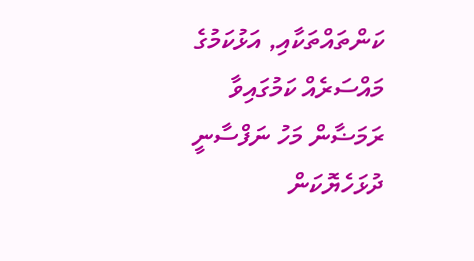ކަންތައްތަކާއި, އަޅުކަމުގެ މައްސަރެއް ކަމުގައިވާ ރަމަޟާން މަހު ނަފްސާނީ ދުޅަހެޔޮކަން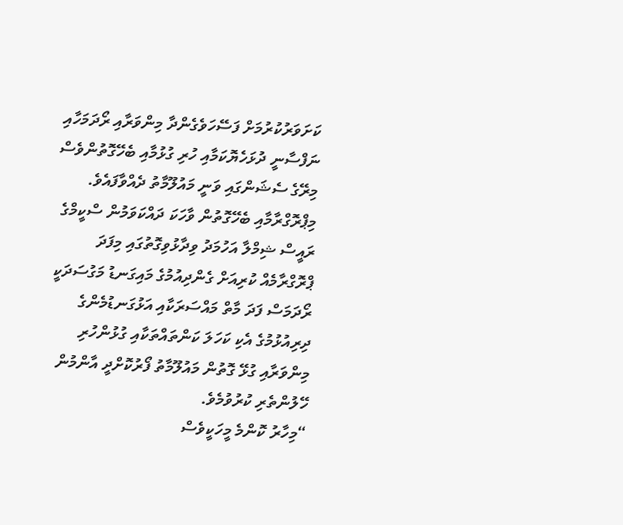ކަށަވަރުކުރުމަށް ފަސޭހަވެގެންދާ މިންވަރާއި ރޯދަމަހާއި ނަފްސާނީ ދުޅަހެޔޮކަމާއި ހުރި ގުޅުމާއި ބެހޭގޮތުންވެސް މިރޭގެ ސެޝަންގައި ވަނީ މައުލޫމާތު ދެއްވާފައެވެ.
މިޕްރޮގްރާމާއި ބެހޭގޮތުން ވާހަކަ ދައްކަވަމުން ސްކީމްގެ ރައީސް ޝިމްލާ އަހުމަދު ވިދާޅުވިގޮތުގައި މިފަދަ ޕްރޮގްރާމެއް ކުރިއަށް ގެންދިއުމުގެ މައިގަނޑު މަގުސަދަކީ ރޯދަމަސް ފަދަ މާތް މައްސަރަކާއި އަޅުގަނޑުމެންގެ ދިރިއުޅުމުގެ އެކި ކަހަލަ ކަންތައްތަކާއި ގުޅުންހުރި މިންވަރާއި ގުޅޭ ގޮތުން މައުލޫމާތު ފޯރުކޮށްދީ އާންމުން ހޭލުންތެރި ކުރުވުމެވެ.
“މިހާރު ކޮންމެ މީހަކީވެސް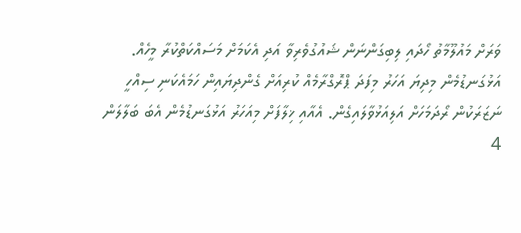ވަރަށް މައުލޫމާތު ހޯދައި ލިބިގަންނަން ޝައުގުވެރިވާ އަދި އެކަމަށް މަސައްކަތްކުރާ މީހެއް. އަޅުގަނޑުމެން މިދިޔަ އަހަރު މިފަދަ ޕްރޮގްރާމެއް ކުރިއަށް ގެންދިޔައިން ހަމައެކަނި ސިއްހީ ނަޒަރަކުން ރޯދަމަހަށް އަލިއަޅުވާލައިގެން. އެއާއި ޚިލާފަށް މިއަހަރު އަޅުގަނޑުމެން އެބަ ބަލާލަން 4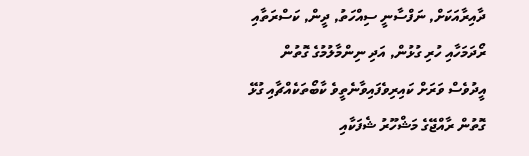ދާއިރާއަކަށް, ނަފްސާނީ ސިއްހަތު, ދީން, ކަސްރަތާއި ރޯދަމަހާއި ހުރި ގުޅުން, އަދި ނިންމާލުމުގެ ގޮތުން އީދުވެސް ވަރަށް ކައިރިވެފައިވާނެތީވެ ކާބޯތަކެއްޗާއި ގުޅޭ ގޮތުން ރާއްޖޭގެ މަޝްހޫރު ޝެފަކާއި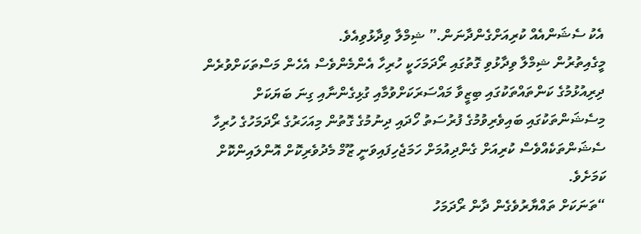އެކު ސެޝަންއެއް ކުރިއަށްގެންދާނަން.” ޝިމްލާ ވިދާޅުވިއެވެ.
މީގެއިތުރުން ޝިމްލާ ވިދާޅުވި ގޮތުގައި ރޯދަމަހަކީ ހުރިހާ އެންމެންވެސް އެހެން މަސްތަކަށްވުރެން ދިރިއުޅުމުގެ ކަންތައްތަކުގައި ބިޒީވާ މައްސަރަކަށްވުމާއި ގުޅިގެންނާއި ގިނަ ބަޔަކަށް މިސެޝަންތަކުގައި ބައިވެރިވުމުގެ ފުރުސަތު ހޯދައި ދިނުމުގެ ގޮތުން މިއަހަރުގެ ރޯދަމަހުގެ ހުރިހާ ސެޝަންތަކެއްވެސް ކުރިއަށް ގެންދިއުމަށް ހަމަޖެހިފައިވަނީ ޒޫމް މެދުވެރިކޮށް އޮންލައިންކޮށް ކަމަށެވެ.
“ތަނަކަށް ތައްޔާރުވެގެން ދާން ރޯދަމަހު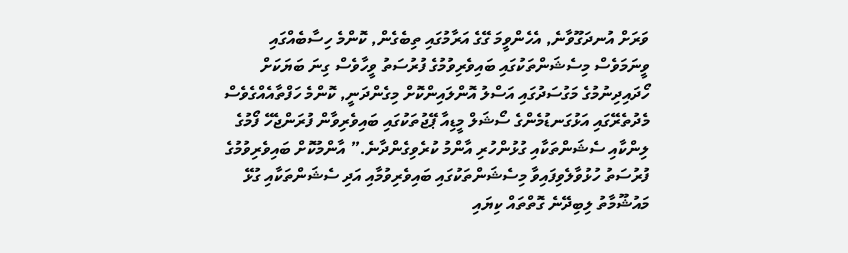ވަރަށް އުނދަގޫވާނެ, އެހެންވީމަ ގޭގެ އަރާމުގައި ތިބެގެން, ކޮންމެ ހިސާބެއްގައި ވީނަމަވެސް މިސެޝަންތަކުގައި ބައިވެރިވުމުގެ ފުރުސަތު ވީހާވެސް ގިނަ ބަޔަކަށް ހޯދައިދިނުމުގެ މަގުސަދުގައި އަސްލު އޮންލައިންކޮށް މިގެންދަނީ, ކޮންމެ ހަފްތާއެއްގެވެސް މެދުތެރޭގައި އަޅުގަނޑުމެންގެ ސޯޝަލް މީޑިއާ ޕޭޖުތަކުގައި ބައިވެރިވާން ފުރަންޖެހޭ ފޯމުގެ ލިންކާއި ސެޝަންތަކާއި ގުޅުންހުރި އާންމު ކުރެވިގެންދާނެ.” އާންމުކޮށް ބައިވެރިވުމުގެ ފުރުސަތު ހުޅުވާލެވިފައިވާ މިސެޝަންތަކުގައި ބައިވެރިވުމާއި އަދި ސެޝަންތަކާއި ގުޅޭ މައުޝޫމާތު ލިބިދޭނެ ގޮތްތައް ކިޔައި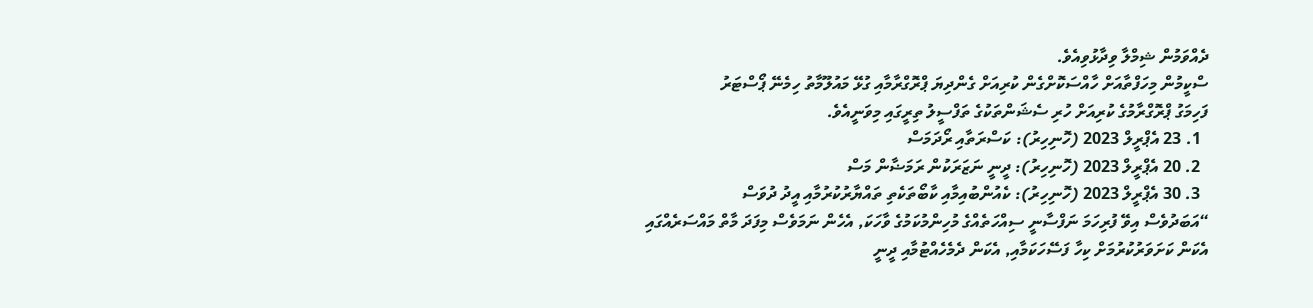ދެއްވަމުން ޝިމްލާ ވިދާޅުވިއެވެ.
ސްކީމުން މިހަފްތާއަށް ހާއްސަކޮށްގެން ކުރިއަށް ގެންދިޔަ ޕްރޮގްރާމާއި ގުޅޭ މައުލޫމާތު ހިމެނޭ ޕޯސްޓަރު
ފަހިމަގު ޕްރޮގްރާމުގެ ކުރިއަށް ހުރި ސެޝަންތަކުގެ ތަފްސީލު ތިރީގައި މިވަނީއެވެ.
  1. 23 އެޕްރީލް 2023 (ހޮނިހިރު): ކަސްރަތާއި ރޯދަމަސް
  2. 20 އެޕްރީލް 2023 (ހޮނިހިރު): ދީނީ ނަޒަރަކުން ރަމަޟާން މަސް
  3. 30 އެޕްރީލް 2023 (ހޮނިހިރު): ކެއުންބުއިމާއި ކާބޯތަކެތި ތައްޔާރުކުރުމާއި އީދު ދުވަސް
“އަބަދުވެސް އިވޭ ފުރިހަމަ ނަފްސާނީ ސިއްހަތެއްގެ މުހިންމުކަމުގެ ވާހަކަ, އެހެން ނަމަވެސް މިފަދަ މާތް މައްސަރެއްގައި އެކަން ކަށަވަރުކުރުމަށް ކިހާ ފަސޭހަކަމާއި, އެކަން ދެމެހެއްޓުމާއި ދީނީ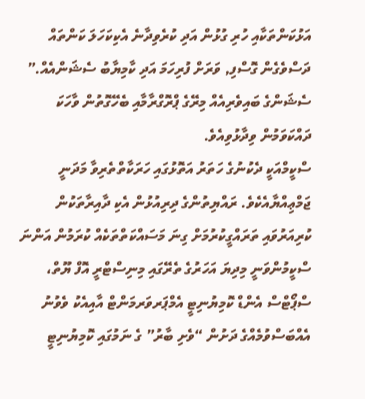އަޅުކަންތަކާއި ހުރި ގުޅުން އަދި ކުރެވިދާނެ އެކިކަހަލަ ކަންތައް ދަސްވެގެން ގޮސްފި, ވަރަށް ފުރިހަމަ އަދި ކާމިޔާބު ސެޝަންއެއް.” ސެޝަންގެ ބައިވެރިއެއް މިރޭގެ ޕްރޮގްރާމާއި ބެހޭގޮތުން ވާހަކަ ދައްކަވަމުން ވިދާޅުވިއެވެ.
ސްކީމްއަކީ ދެކުނުގެ ހަތަރު އަތޮޅުގައި ހަރަކާތްތެރިވާ މަދަނީ ޖަމްޢިއްޔާއެކެވެ. ރައްޔިތުންގެ ދިރިއުޅުން އެކި ދާއިރާތަކުން ކުރިއަރުވައި ތަރައްގީކުރުމަށް ގިނަ މަސައްކަތްތަކެއް ކުރަމުން އަންނަ ސްކީމުންވަނީ މިދިޔަ އަހަރުގެ ތެރޭގައި މިނިސްޓްރީ އޮފް ޔޫތް، ސްޕޯޓްސް އެންޑް ކޮމިޔުނިޓީ އެމްޕަރވަރމަންޓް އާއިއެކު ވެވުނު އެއްބަސްވުމެއްގެ ދަށުން “ވެށި ބާރު” ގެ ނަމުގައި ކޮމިޔުނިޓީ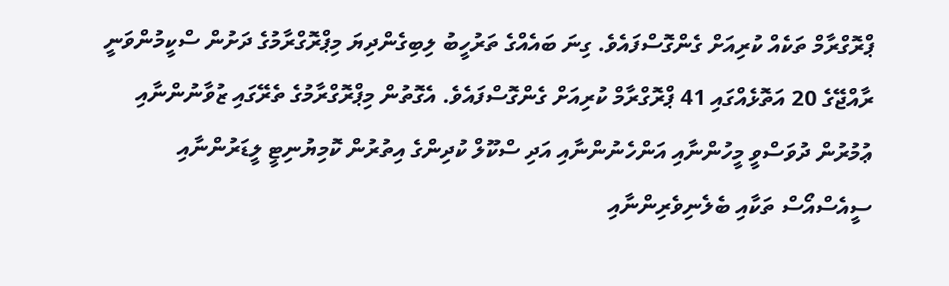ޕްރޮގްރާމް ތަކެއް ކުރިއަށް ގެންގޮސްފައެވެ. ގިނަ ބައެއްގެ ތަރުހީބު ލިބިގެންދިޔަ މިޕްރޮގްރާމުގެ ދަށުން ސްކީމުންވަނީ ރާއްޖޭގެ 20 އަތޮޅެއްގައި 41 ޕްރޮގްރާމް ކުރިއަށް ގެންގޮސްފައެވެ. އެގޮތުން މިޕްރޮގްރާމުގެ ތެރޭގައި ޒުވާނުންނާއި ޢުމުރުން ދުވަސްވީ މީހުންނާއި އަންހެނުންނާއި އަދި ސްކޫލް ކުދިންގެ އިތުރުން ކޮމިޔުނިޓީ ލީޑަރުންނާއި ސީއެސްއޯސް ތަކާއި ބެލެނިވެރިންނާއި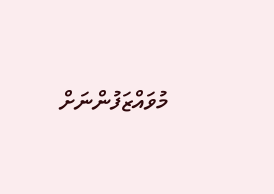މުވައްޒަފުންނަށް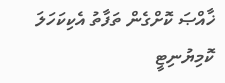ޚާއްޞަ ކޮށްގެން ތަފާތު އެކިކަހަލަ ކޮމިޔުނިޓީ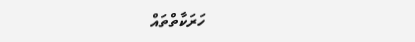ހަރަކާތްތައް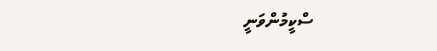ސްކީމުންވަނީ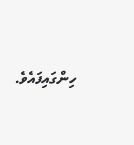ހިންގައިފައެވެ.